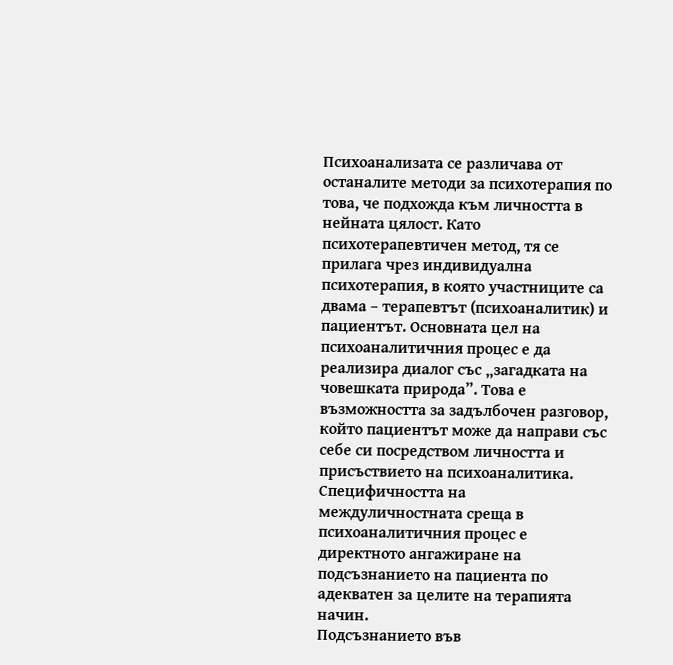Психоанализата се различава от останалите методи за психотерапия по това, че подхожда към личността в нейната цялост. Като психотерапевтичен метод, тя се прилага чрез индивидуална психотерапия, в която участниците са двама – терапевтът (психоаналитик) и пациентът. Основната цел на психоаналитичния процес е да реализира диалог със „загадката на човешката природа”. Това е възможността за задълбочен разговор, който пациентът може да направи със себе си посредством личността и присъствието на психоаналитика. Специфичността на междуличностната среща в психоаналитичния процес е директното ангажиране на подсъзнанието на пациента по адекватен за целите на терапията начин.
Подсъзнанието във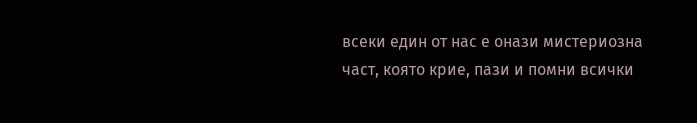всеки един от нас е онази мистериозна част, която крие, пази и помни всички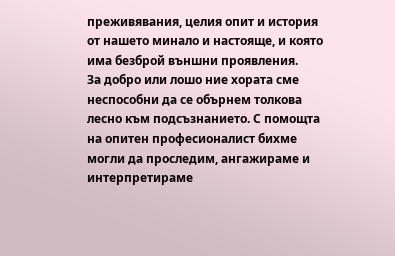преживявания, целия опит и история от нашето минало и настояще, и която има безброй външни проявления.
За добро или лошо ние хората сме неспособни да се обърнем толкова лесно към подсъзнанието. С помощта на опитен професионалист бихме могли да проследим, ангажираме и интерпретираме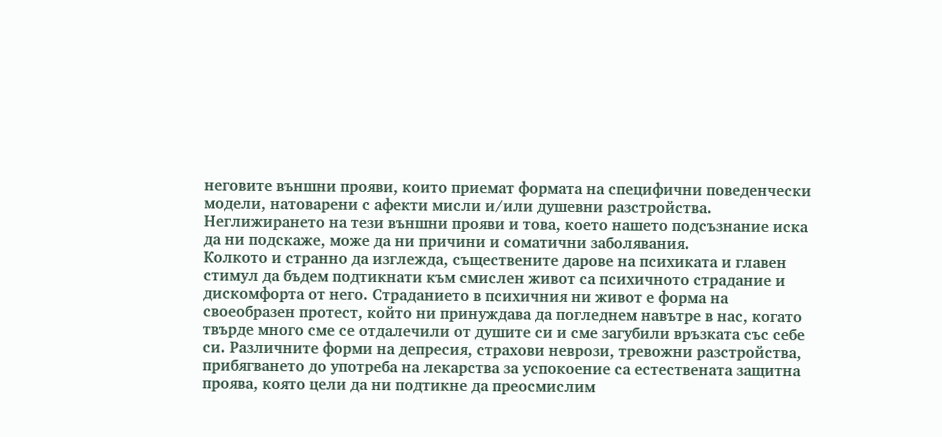неговите външни прояви, които приемат формата на специфични поведенчески модели, натоварени с афекти мисли и/или душевни разстройства. Неглижирането на тези външни прояви и това, което нашето подсъзнание иска да ни подскаже, може да ни причини и соматични заболявания.
Колкото и странно да изглежда, съществените дарове на психиката и главен стимул да бъдем подтикнати към смислен живот са психичното страдание и дискомфорта от него. Страданието в психичния ни живот е форма на своеобразен протест, който ни принуждава да погледнем навътре в нас, когато твърде много сме се отдалечили от душите си и сме загубили връзката със себе си. Различните форми на депресия, страхови неврози, тревожни разстройства, прибягването до употреба на лекарства за успокоение са естествената защитна проява, която цели да ни подтикне да преосмислим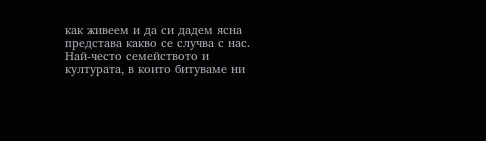как живеем и да си дадем ясна представа какво се случва с нас.
Най-често семейството и културата, в които битуваме ни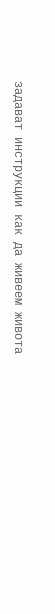задават инструкции как да живеем живота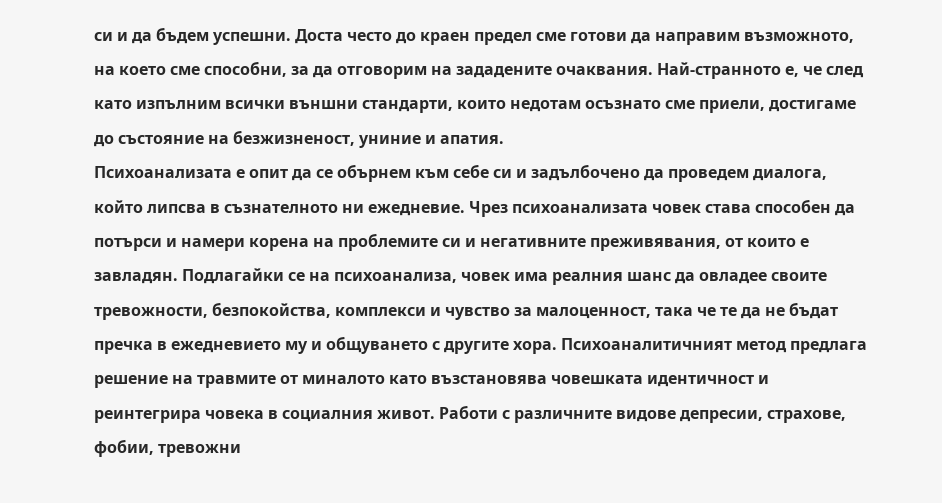си и да бъдем успешни. Доста често до краен предел сме готови да направим възможното, на което сме способни, за да отговорим на зададените очаквания. Най-странното е, че след като изпълним всички външни стандарти, които недотам осъзнато сме приели, достигаме до състояние на безжизненост, униние и апатия.
Психоанализата е опит да се обърнем към себе си и задълбочено да проведем диалога, който липсва в съзнателното ни ежедневие. Чрез психоанализата човек става способен да потърси и намери корена на проблемите си и негативните преживявания, от които е завладян. Подлагайки се на психоанализа, човек има реалния шанс да овладее своите тревожности, безпокойства, комплекси и чувство за малоценност, така че те да не бъдат пречка в ежедневието му и общуването с другите хора. Психоаналитичният метод предлага решение на травмите от миналото като възстановява човешката идентичност и реинтегрира човека в социалния живот. Работи с различните видове депресии, страхове, фобии, тревожни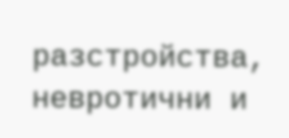разстройства, невротични и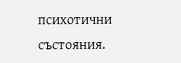психотични състояния.